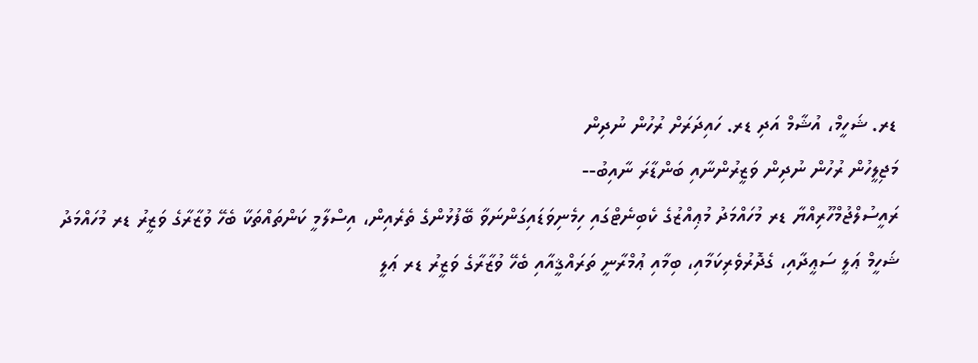ޑރ. ޝަހީމް، އުޝާމް އަދި ޑރ. ހައިދަރަށް ރުހުން ނުދިން
މަޖިލީހުން ރުހުން ނުދިން ވަޒީރުންނާއި ބަންޑާރަ ނާއިބު--
ރައީސުލްޖުމްހޫރިއްޔާ ޑރ މުހައްމަދު މުޢިއްޒުގެ ކެބިނެޓްގައި ހިމެނިވަޑައިގަންނަވާ ބޭފުޅުންގެ ތެރެއިން، އިސްލާމީ ކަންތައްތަކާ ބެހޭ ވުޒާރާގެ ވަޒީރު ޑރ މުހައްމަދު ޝަހީމް ޢަލީ ސަޢީދާއި، ގެދޮރުވެރިކަމާއި، ބިމާއި ޢުމްރާނީ ތަރައްޤީއާއި ބެހޭ ވުޒާރާގެ ވަޒީރު ޑރ ޢަލީ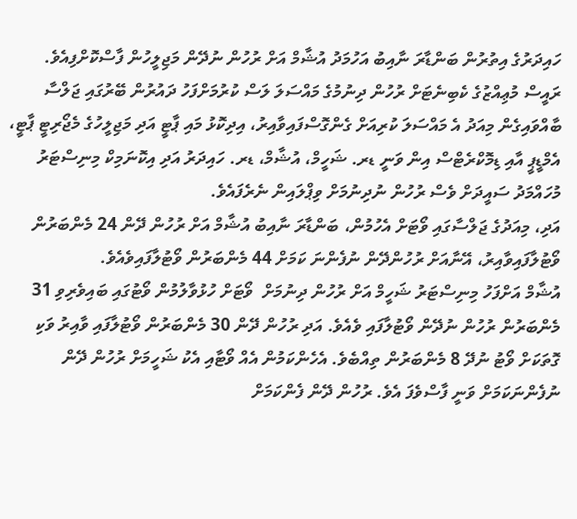ހައިދަރުގެ އިތުރުން ބަންޑާރަ ނާއިބު އަހުމަދު އުޝާމް އަށް ރުހުން ނުދޭން މަޖިލީހުން ފާސްކޮށްފިއެވެ.
ރައީސް މުޢިއްޒުގެ ކެބިނެޓަށް ރުހުން ދިނުމުގެ މައްސަލަ ލަސް ކުރުމަށްފަހު ދައުރުން ބޭރުގައި ޖަލްސާ ބާއްވައިގެން މިއަދު އެ މައްސަލަ ކުރިއަށް ގެންގޮސްފައިވާއިރު، އިދިކޮޅު މައި ޕާޓީ އަދި މަޖިލީހުގެ މެޖޯރިޓީ ޕާޓީ، އެމްޑީޕީ އާއި ޑިމޮކްރެޓްސް އިން ވަނީ ޑރ. ޝަހީމް، އުޝާމް، ޑރ. ހައިދަރު އަދި އިކޮނަމިކް މިނިސްޓަރު މުހައްމަދު ސައީދަށް ވެސް ރުހުން ނުދިނުމަށް ވިޕްލައިން ނެރެފައެވެ.
އަދި، މިއަދުގެ ޖަލްސާގައި ވޯޓަށް އެހުމުން، ބަންޑާރަ ނާއިބު އުޝާމް އަށް ރުހުން ދޭން 24 މެންބަރުން ވޯޓުލާފައިވާއިރު، އޭނާއަށް ރުހުންދޭން ނުފެންނަ ކަމަށް 44 މެންބަރުން ވޯޓުލާފައިވެއެވެ.
އުޝާމް އަށްފަހު މިނިސްޓަރު ޝަހީމް އަށް ރުހުން ދިނުމަށް  ވޯޓަށް ހުޅުވާލުމުން ވޯޓުގައި ބައިވެރިވި 31 މެންބަރުން ރުހުން ނުދޭން ވޯޓުލާފައި ވެއެވެ. އަދި ރުހުން ދޭން 30 މެންބަރުން ވޯޓުލާފައި ވާއިރު ވަކި ގޮތަކަށް ވޯޓު ނުދޭ 8 މެންބަރުން ތިއްބެވެ. އެހެންކަމުން އެއް ވޯޓާއި އެކު ޝަހީމަށް ރުހުން ދޭން ނުފެންނަކަމަށް ވަނީ ފާސްވެފަ އެވެ. ރުހުން ދޭން ފެންކަމަށް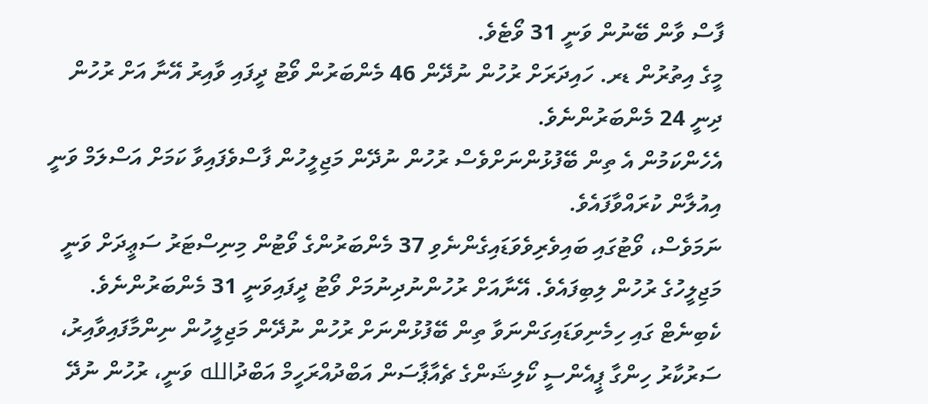ފާސް ވާން ބޭނުން ވަނީ 31 ވޯޓެވެ.
މީގެ އިތުރުން ޑރ. ހައިދަރަށް ރުހުން ނުދޭން 46 މެންބަރުން ވޯޓު ދީފައި ވާއިރު އޭނާ އަށް ރުހުން ދިނީ 24 މެންބަރުންނެވެ.
އެހެންކަމުން އެ ތިން ބޭފުޅުންނަށްވެސް ރުހުން ނުދޭން މަޖިލީހުން ފާސްވެފައިވާ ކަމަށް އަސްލަމް ވަނީ އިއުލާން ކުރައްވާފައެވެ.
ނަމަވެސް، ވޯޓުގައި ބައިވެރިވެވަޑައިގެންނެވި 37 މެންބަރުންގެ ވޯޓުން މިނިސްޓަރު ސަޢީދަށް ވަނީ މަޖިލީހުގެ ރުހުން ލިބިފައެވެ. އޭނާއަށް ރުހުންނުދިނުމަށް ވޯޓު ދީފައިވަނީ 31 މެންބަރުންނެވެ.
ކެބިނެޓް ގައި ހިމެނިވަޑައިގަންނަވާ ތިން ބޭފުޅުންނަށް ރުހުން ނުދޭން މަޖިލީހުން ނިންމާފައިވާއިރު، ސަރުކާރު ހިންގާ ޕީއެންސީ ކޯލިޝަންގެ ޗެއާޕާސަން އަބްދުއްރަހީމް އަބްދުالله ވަނީ، ރުހުން ނުދޭ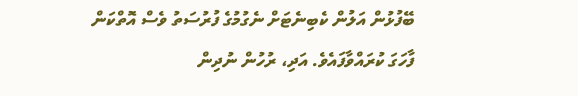ބޭފުޅުން އަލުން ކެބިނެޓަށް ނެގުމުގެ ފުރުސަތު ވެސް އޮތްކަން ފާހަގަ ކުރައްވާފައެވެ. އަދި، ރުހުން ނުދިން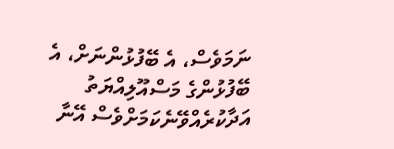ނަމަވެސް، އެ ބޭފުޅުންނަށް، އެ ބޭފުޅުންގެ މަސްއޫލިއްޔަތު އަދާކުރެއްވޭނެކަމަށްވެސް އޭނާ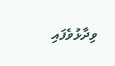ވިދާޅުވެފައި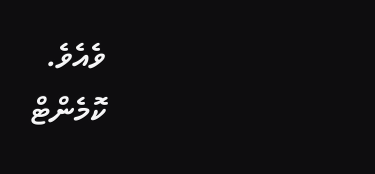ވެއެވެ.
ކޮމެންޓް